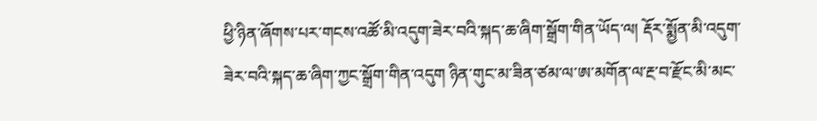ཕྱི་ཉིན་ཞོགས་པར་གངས་འཚོ་མི་འདུག་ཟེར་བའི་སྐད་ཆ་ཞིག་སྒྲོག་གིན་ཡོད་ལ། རྡོར་སྨྱོན་མི་འདུག་ཟེར་བའི་སྐད་ཆ་ཞིག་ཀྱང་སྒྲོག་གིན་འདུག ཉིན་གུང་མ་ཟིན་ཙམ་ལ་ཨ་མགོན་ལ་རྔ་བ་རྫོང་མི་མང་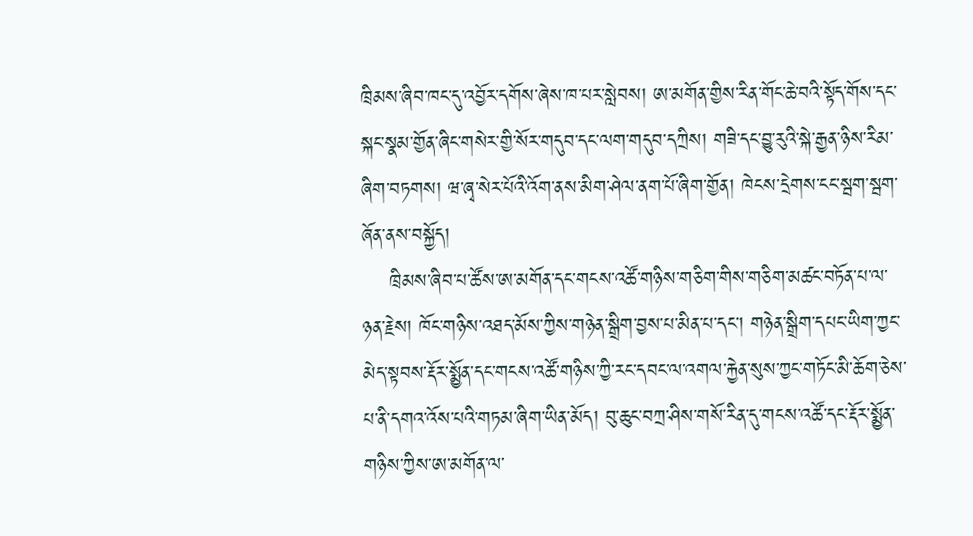ཁྲིམས་ཞིབ་ཁང་དུ་འབྱོར་དགོས་ཞེས་ཁ་པར་སླེབས། ཨ་མགོན་གྱིས་རིན་གོང་ཆེ་བའི་སྟོད་གོས་དང་སྐང་སྣམ་གྱོན་ཞིང་གསེར་གྱི་སོར་གདུབ་དང་ལག་གདུབ་དཀྲིས། གཟི་དང་བྱུ་རུའི་སྐེ་རྒྱན་ཉིས་རིམ་ཞིག་བཏགས། ཝ་ཞྭ་སེར་པོའི་འོག་ནས་མིག་ཤེལ་ནག་པོ་ཞིག་གྱོན། ཁེངས་དྲེགས་ངང་སྦག་སྦག་ཞོན་ནས་བསྐྱོད།
    ཁྲིམས་ཞིབ་པ་ཚོས་ཨ་མགོན་དང་གངས་འཚོ་གཉིས་གཅིག་གིས་གཅིག་མཚང་བཏོན་པ་ལ་ཉན་རྗེས། ཁོང་གཉིས་འཐད་མོས་ཀྱིས་གཉེན་སྒྲིག་བྱས་པ་མིན་པ་དང་། གཉེན་སྒྲིག་དཔང་ཡིག་ཀྱང་མེད་སྟབས་རྡོར་སྨྱོན་དང་གངས་འཚོ་གཉིས་ཀྱི་རང་དབང་ལ་འགལ་རྐྱེན་སུས་ཀྱང་གཏོང་མི་ཆོག་ཅེས་པ་ནི་དགའ་འོས་པའི་གཏམ་ཞིག་ཡིན་མོད། བུ་ཆུང་བཀྲ་ཤིས་གསོ་རིན་དུ་གངས་འཚོ་དང་རྡོར་སྨྱོན་གཉིས་ཀྱིས་ཨ་མགོན་ལ་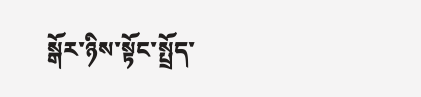སྒོར་ཉིས་སྟོང་སྤྲོད་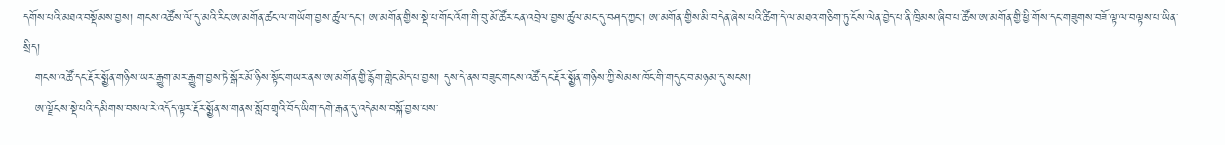དགོས་པའི་མཐའ་བསྡོམས་བྱས། གངས་འཚོས་ལོ་དུ་མའི་རིང་ཨ་མགོན་ཚང་ལ་གཡོག་བྱས་ཚུལ་དང་། ཨ་མགོན་གྱིས་སྡེ་པ་གོང་འོག་གི་བུ་མོ་ཚོར་ངན་འབྲེལ་བྱས་ཚུལ་མང་དུ་བཤད་ཀྱང་། ཨ་མགོན་གྱིས་མི་བདེན་ཞེས་པའི་ཚིག་དེ་ལ་མཐའ་གཅིག་ཏུ་ངོས་ལེན་བྱེད་པ་ནི་ཁྲིམས་ཞིབ་པ་ཚོས་ཨ་མགོན་གྱི་ཕྱི་གོས་དང་གཟུགས་བཟོ་ལྟ་ལ་བལྟས་པ་ཡིན་སྲིད།
   གངས་འཚོ་དང་རྡོར་སྨྱོན་གཉིས་ཡར་རྒྱུག་མར་རྒྱུག་བྱས་ཏེ་སྒོར་མོ་ཉིས་སྟོང་གཡར་ནས་ཨ་མགོན་གྱི་རྙོག་གླེང་མེད་པ་བྱས། དུས་དེ་ནས་བཟུང་གངས་འཚོ་དང་རྡོར་སྨྱོན་གཉིས་ཀྱི་སེམས་ཁོང་གི་གདུང་བ་མཉམ་དུ་སངས།
   ཨ་ལྗོངས་སྡེ་པའི་དམིགས་བསལ་རེ་འདོད་ལྟར་རྡོར་སྨྱོན་ས་གནས་སློབ་གྲྭའི་བོད་ཡིག་དགེ་རྒན་དུ་འདེམས་བསྐོ་བྱས་པས་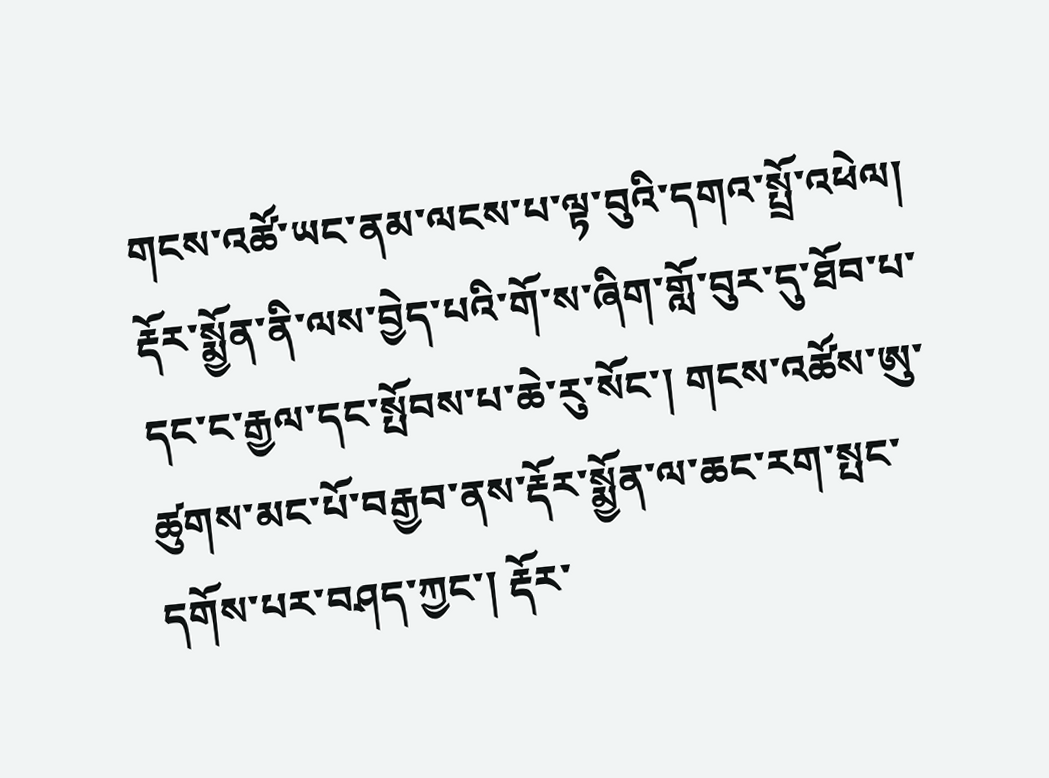གངས་འཚོ་ཡང་ནམ་ལངས་པ་ལྟ་བུའི་དགའ་སྤྲོ་འཕེལ། རྡོར་སྨྱོན་ནི་ལས་བྱེད་པའི་གོ་ས་ཞིག་གློ་བུར་དུ་ཐོབ་པ་དང་ང་རྒྱལ་དང་སྤོབས་པ་ཆེ་རུ་སོང་། གངས་འཚོས་ཨུ་ཚུགས་མང་པོ་བརྒྱབ་ནས་རྡོར་སྨྱོན་ལ་ཆང་རག་སྤང་དགོས་པར་བཤད་ཀྱང་། རྡོར་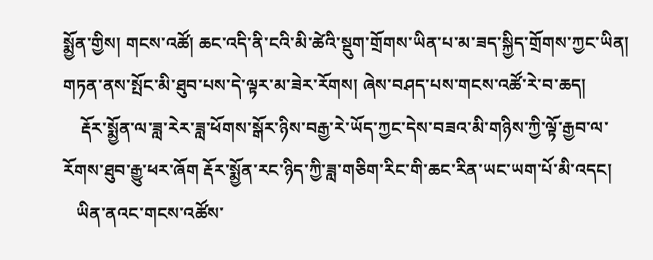སྨྱོན་གྱིས། གངས་འཚོ། ཆང་འདི་ནི་ངའི་མི་ཚེའི་སྡུག་གྲོགས་ཡིན་པ་མ་ཟད་སྐྱིད་གྲོགས་ཀྱང་ཡིན། གཏན་ནས་སྤོང་མི་ཐུབ་པས་དེ་ལྟར་མ་ཟེར་རོགས། ཞེས་བཤད་པས་གངས་འཚོ་རེ་བ་ཆད།
    རྡོར་སྨྱོན་ལ་ཟླ་རེར་ཟླ་ཕོགས་སྒོར་ཉིས་བརྒྱ་རེ་ཡོད་ཀྱང་དེས་བཟའ་མི་གཉིས་ཀྱི་ལྟོ་རྒྱབ་ལ་རོགས་ཐུབ་རྒྱུ་ཕར་ཞོག རྡོར་སྨྱོན་རང་ཉིད་ཀྱི་ཟླ་གཅིག་རིང་གི་ཆང་རིན་ཡང་ཡག་པོ་མི་འདང།
   ཡིན་ནའང་གངས་འཚོས་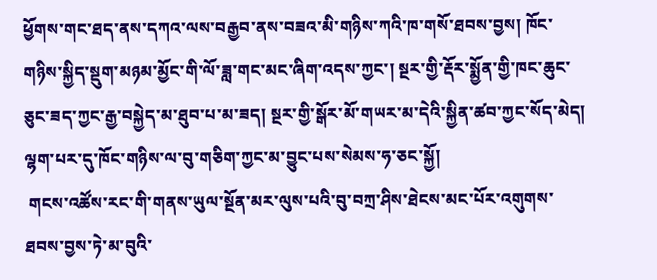ཕྱོགས་གང་ཐད་ནས་དཀའ་ལས་བརྒྱབ་ནས་བཟའ་མི་གཉིས་ཀའི་ཁ་གསོ་ཐབས་བྱས། ཁོང་གཉིས་སྐྱིད་སྡུག་མཉམ་མྱོང་གི་ལོ་ཟླ་གང་མང་ཞིག་འདས་ཀྱང་། སྔར་གྱི་རྡོར་སྨྱོན་གྱི་ཁང་ཆུང་ཅུང་ཟད་ཀྱང་རྒྱ་བསྐྱེད་མ་ཐུབ་པ་མ་ཟད། སྔར་གྱི་སྒོར་མོ་གཡར་མ་དེའི་སྐྱིན་ཚབ་ཀྱང་སོད་མེད། ལྷག་པར་དུ་ཁོང་གཉིས་ལ་བུ་གཅིག་ཀྱང་མ་བྱུང་པས་སེམས་ཧ་ཅང་སྐྱོ།
 གངས་འཚོས་རང་གི་གནས་ཡུལ་སྔོན་མར་ལུས་པའི་བུ་བཀྲ་ཤིས་ཐེངས་མང་པོར་འགུགས་ཐབས་བྱས་ཏེ་མ་བུའི་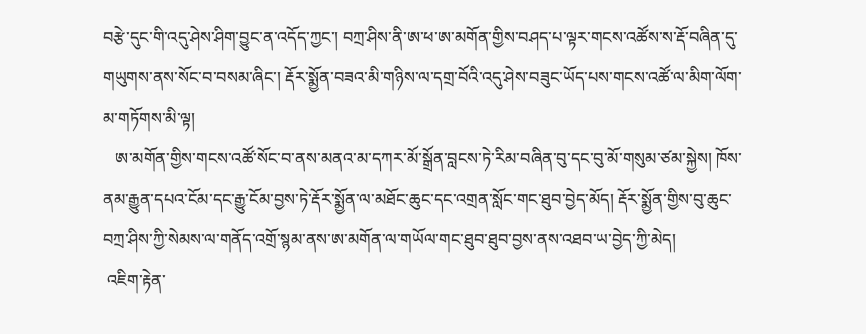བརྩེ་དུང་གི་འདུ་ཤེས་ཤིག་བྱུང་ན་འདོད་ཀྱང་། བཀྲ་ཤིས་ནི་ཨ་ཕ་ཨ་མགོན་གྱིས་བཤད་པ་ལྟར་གངས་འཚོས་ས་རྡོ་བཞིན་དུ་གཡུགས་ནས་སོང་བ་བསམ་ཞིང་། རྡོར་སྨྱོན་བཟའ་མི་གཉིས་ལ་དགྲ་བོའི་འདུ་ཤེས་བཟུང་ཡོད་པས་གངས་འཚོ་ལ་མིག་ལོག་མ་གཏོགས་མི་ལྟ།
   ཨ་མགོན་གྱིས་གངས་འཚོ་སོང་བ་ནས་མནའ་མ་དཀར་མོ་སྒྲོན་བླངས་ཏེ་རིམ་བཞིན་བུ་དང་བུ་མོ་གསུམ་ཙམ་སྐྱེས། ཁོས་ནམ་རྒྱུན་དཔའ་ངོམ་དང་རྒྱུ་ངོམ་བྱས་ཏེ་རྡོར་སྨྱོན་ལ་མཐོང་ཆུང་དང་འགྲན་སློང་གང་ཐུབ་བྱེད་མོད། རྡོར་སྨྱོན་གྱིས་བུ་ཆུང་བཀྲ་ཤིས་ཀྱི་སེམས་ལ་གནོད་འགྲོ་སྙམ་ནས་ཨ་མགོན་ལ་གཡོལ་གང་ཐུབ་ཐུབ་བྱས་ནས་འཐབ་ཡ་བྱེད་ཀྱི་མེད།
 འཇིག་རྟེན་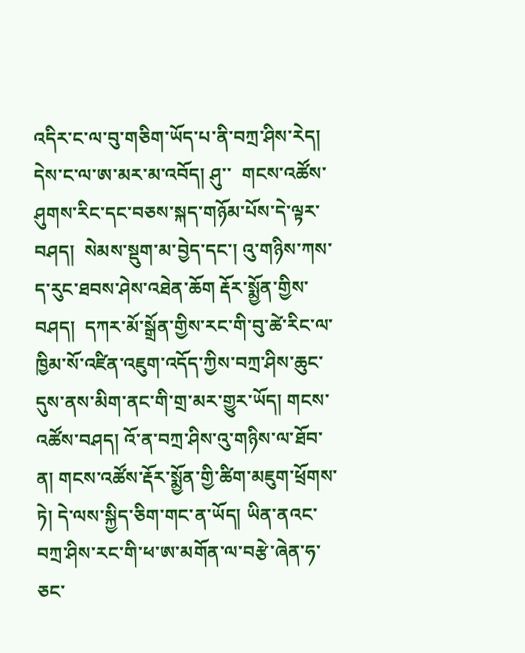འདིར་ང་ལ་བུ་གཅིག་ཡོད་པ་ནི་བཀྲ་ཤིས་རེད། དེས་ང་ལ་ཨ་མར་མ་འབོད། ཤུ་་  གངས་འཚོས་ཤུགས་རིང་དང་བཅས་སྐད་གཉོམ་པོས་དེ་ལྟར་བཤད།  སེམས་སྡུག་མ་བྱེད་དང་། འུ་གཉིས་ཀས་ད་རུང་ཐབས་ཤེས་འཐེན་ཆོག རྡོར་སྨྱོན་གྱིས་བཤད།  དཀར་མོ་སྒྲོན་གྱིས་རང་གི་བུ་ཚེ་རིང་ལ་ཁྱིམ་སོ་འཛིན་འཇུག་འདོད་ཀྱིས་བཀྲ་ཤིས་ཆུང་དུས་ནས་མིག་ནང་གི་གྲ་མར་གྱུར་ཡོད། གངས་འཚོས་བཤད། འོ་ན་བཀྲ་ཤིས་འུ་གཉིས་ལ་ཐོབ་ན། གངས་འཚོས་རྡོར་སྨྱོན་གྱི་ཚིག་མཇུག་ཕྲོགས་ཏེ། དེ་ལས་སྐྱིད་ཅིག་གང་ན་ཡོད། ཡིན་ནའང་བཀྲ་ཤིས་རང་གི་ཕ་ཨ་མགོན་ལ་བརྩེ་ཞེན་ཧ་ཅང་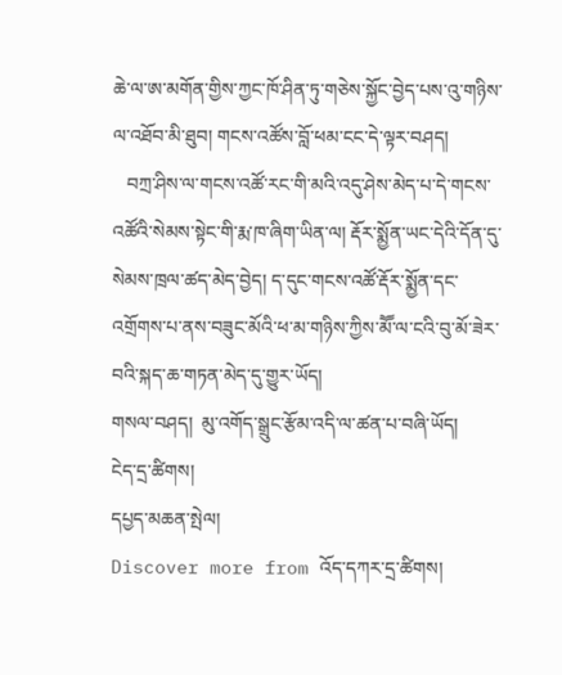ཆེ་ལ་ཨ་མགོན་གྱིས་ཀྱང་ཁོ་ཤིན་ཏུ་གཅེས་སྐྱོང་བྱེད་པས་འུ་གཉིས་ལ་འཐོབ་མི་ཐུབ། གངས་འཚོས་བློ་ཕམ་ངང་དེ་ལྟར་བཤད།
   བཀྲ་ཤིས་ལ་གངས་འཚོ་རང་གི་མའི་འདུ་ཤེས་མེད་པ་དེ་གངས་འཚོའི་སེམས་སྟེང་གི་རྨ་ཁ་ཞིག་ཡིན་ལ། རྡོར་སྨྱོན་ཡང་དེའི་དོན་དུ་སེམས་ཁྲལ་ཚད་མེད་བྱེད། ད་དུང་གངས་འཚོ་རྡོར་སྨྱོན་དང་འགྲོགས་པ་ནས་བཟུང་མོའི་ཕ་མ་གཉིས་ཀྱིས་མཽ་ལ་ངའི་བུ་མོ་ཟེར་བའི་སྐད་ཆ་གཏན་མེད་དུ་གྱུར་ཡོད།
གསལ་བཤད།  མུ་འགོད་སྒྲུང་རྩོམ་འདི་ལ་ཚན་པ་བཞི་ཡོད།
ངེད་དྲ་ཚིགས།
དཔྱད་མཆན་སྤེལ།
Discover more from འོད་དཀར་དྲ་ཚིགས།